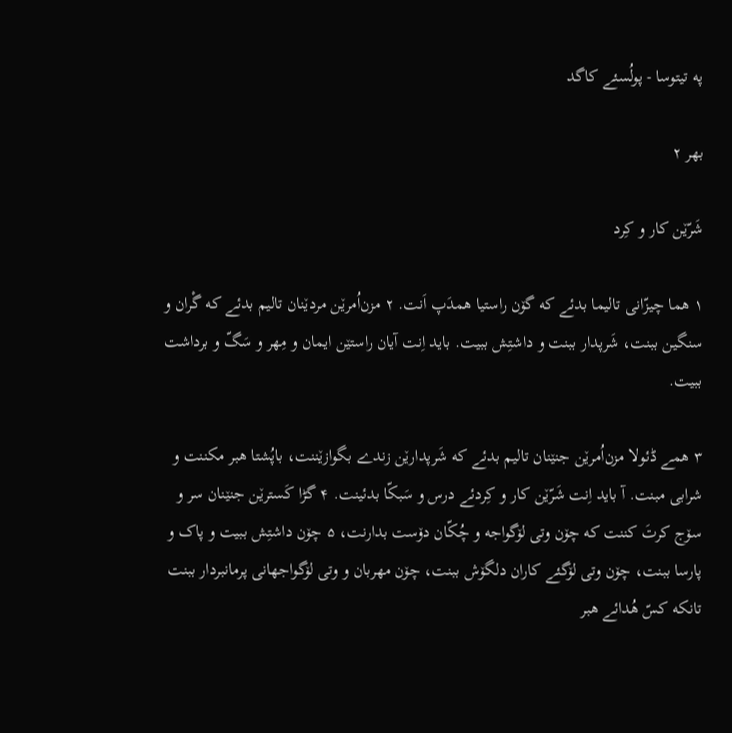په تیتوسا - پولُسئے کاگد

بهر ۲

شَرّێن کار و کِرد

۱ هما چیزّانی تالیما بدئے که گۆن راستیا همدَپ اَنت. ۲ مزن‌اُمرێن مردێنان تالیم بدئے که گْران و سنگین ببنت، شَرپدار ببنت و داشتِش ببیت. باید اِنت آیان راستێن ایمان و مِهر و سَگّ و برداشت ببیت.

۳ همے ڈئولا مزن‌اُمرێن جنێنان تالیم بدئے که شَرپدارێن زندے بگوازێننت، باپُشتا هبر مکننت و شرابی مبنت. آ باید اِنت شَرّێن کار و کِردئے درس و سَبکّا بدئینت. ۴ گڑا کَسترێن جنێنان سر و سۆج کرتَ کننت که چۆن وتی لۆگواجه و چُکّان دۆست بدارنت، ۵ چۆن داشتِش ببیت و پاک و پارسا ببنت، چۆن وتی لۆگئے کاران دلگۆش ببنت، چۆن مهربان و وتی لۆگواجهانی پرمانبردار ببنت تانکه کسّ هُدائے هبر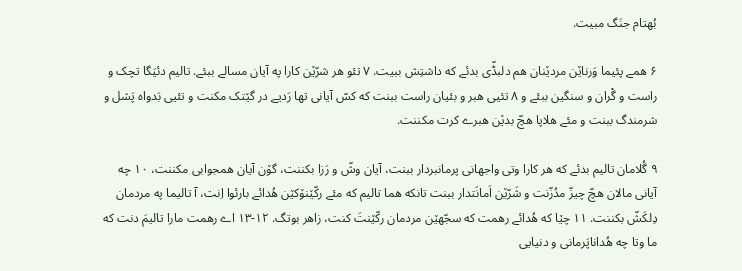بُهتام جنَگ مبیت.

۶ همے پئیما وَرناێن مردێنان هم دلبڈّی بدئے که داشتِش ببیت. ۷ تئو هر شرّێن کارا په آیان مسالے ببئے. تالیم دئیَگا تچک و راست و گْران و سنگین ببئے و ۸ تئیی هبر و بئیان راست ببنت که کسّ آیانی تها رَدیے در گێتک مکنت و تئیی بَدواه پَشل و شرمندگ ببنت و مئے هلاپا هچّ بدێن هبرے کرت مکننت.

۹ گُلامان تالیم بدئے که هر کارا وتی واجهانی پرمانبردار ببنت، آیان وشّ و رَزا بکننت، گۆن آیان همجوابی مکننت، ۱۰ چه آیانی مالان هچّ چیزّ مدُزّنت و شَرّێن اَمانَتدار ببنت تانکه هما تالیم که مئے رکّێنۆکێن هُدائے بارئوا اِنت، آ تالیما په مردمان دِلکَشّ بکننت. ۱۱ چێا که هُدائے رهمت که سجّهێن مردمان رکّێنتَ کنت، زاهر بوتگ. ۱۲-۱۳ اے رهمت مارا تالیمَ دنت که ما وتا چه هُداناپَرمانی و دنیایی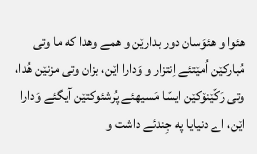هئوا و هئوَسان دور بدارێن و همے وهدا که ما وتی مُبارکێن اُمێتئے اِنتزار و وَدارا اێن، بزان وتی مزنێن هُدا، وتی رَکّێنۆکێن ایسّا مَسیهئے پُرشئوکتێن آیگئے وَدارا اێن، اے دنیایا په جِندئے داشت و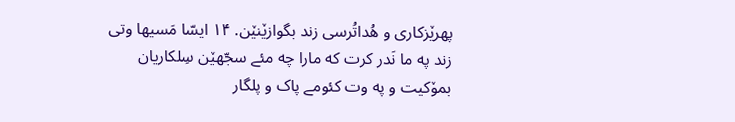پهرێزکاری و هُداتُرسی زند بگوازێنێن. ۱۴ ایسّا مَسیها وتی زند په ما نَدر کرت که مارا چه مئے سجّهێن سِلکاریان بمۆکیت و په وت کئومے پاک و پلگار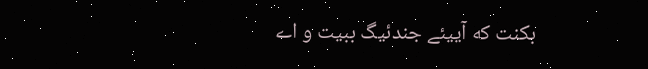بکنت که آییئے جندئیگ ببیت و اے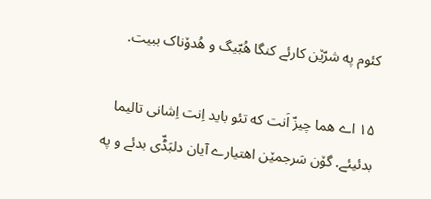کئوم په شرّێن کارئے کنگا هُبّیگ و هُدۆناک ببیت.

۱۵ اے هما چیزّ اَنت که تئو باید اِنت اِشانی تالیما بدئیئے. گۆن سَرجمێن اهتیارے آیان دلبَڈّی بدئے و په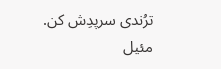ترُندی سرپدِش کن. مئیل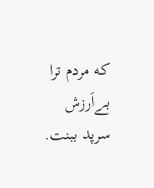که مردم ترا بے‌اَرزش سرپد ببنت.